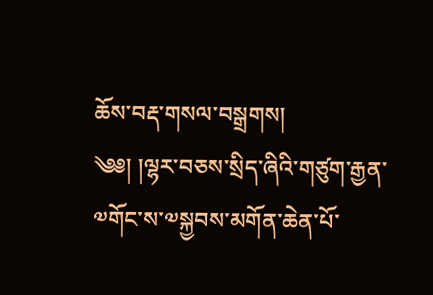ཆོས་བརྡ་གསལ་བསྒྲགས།
༄༅། །ལྷར་བཅས་སྲིད་ཞིའི་གཙུག་རྒྱན་༧གོང་ས་༧སྐྱབས་མགོན་ཆེན་པོ་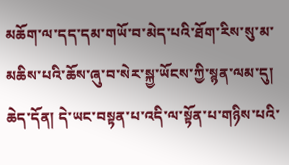མཆོག་ལ་དད་དམ་གཡོ་བ་མེད་པའི་ཐོག་རིས་སུ་མ་མཆིས་པའི་ཆོས་ཞུ་བ་སེར་སྐྱ་ཡོངས་ཀྱི་སྙན་ལམ་དུ།
ཆེད་དོན། དེ་ཡང་བསྟན་པ་འདི་ལ་སྟོན་པ་གཉིས་པའི་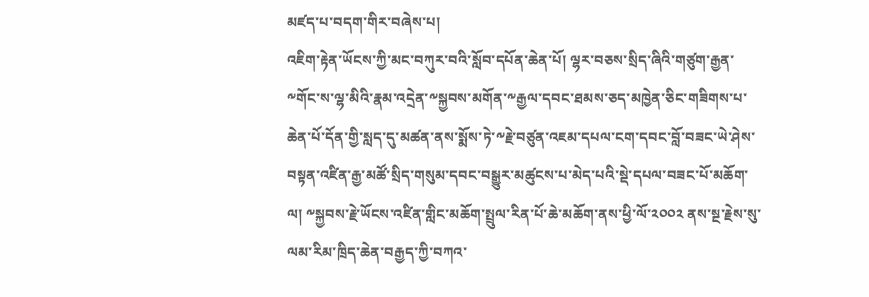མཛད་པ་བདག་གིར་བཞེས་པ།
འཇིག་རྟེན་ཡོངས་ཀྱི་མང་བཀུར་བའི་སློབ་དཔོན་ཆེན་པོ། ལྷར་བཅས་སྲིད་ཞིའི་གཙུག་རྒྱན་༸གོང་ས་ལྷ་མིའི་རྣམ་འདྲེན་༸སྐྱབས་མགོན་༸རྒྱལ་དབང་ཐམས་ཅད་མཁྱེན་ཅིང་གཟིགས་པ་ཆེན་པོ་དོན་གྱི་སླད་དུ་མཚན་ནས་སྨོས་ཏེ་༸རྗེ་བཙུན་འཇམ་དཔལ་ངག་དབང་བློ་བཟང་ཡེ་ཤེས་བསྟན་འཛིན་རྒྱ་མཚོ་སྲིད་གསུམ་དབང་བསྒྱུར་མཚུངས་པ་མེད་པའི་སྡེ་དཔལ་བཟང་པོ་མཆོག་ལ། ༸སྐྱབས་རྗེ་ཡོངས་འཛིན་གླིང་མཆོག་སྤྲུལ་རིན་པོ་ཆེ་མཆོག་ནས་ཕྱི་ལོ་༢༠༠༢ ནས་སྔ་རྗེས་སུ་ལམ་རིམ་ཁྲིད་ཆེན་བརྒྱད་ཀྱི་བཀའ་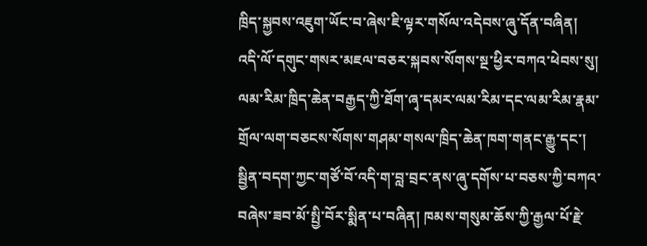ཁྲིད་སྐྱབས་འཇུག་ཡོང་བ་ཞེས་ཇི་ལྟར་གསོལ་འདེབས་ཞུ་དོན་བཞིན།
འདི་ལོ་དགུང་གསར་མཇལ་བཅར་སྐབས་སོགས་སྔ་ཕྱིར་བཀའ་ཕེབས་སུ། ལམ་རིམ་ཁྲིད་ཆེན་བརྒྱད་ཀྱི་ཐོག་ཞྭ་དམར་ལམ་རིམ་དང་ལམ་རིམ་རྣམ་གྲོལ་ལག་བཅངས་སོགས་གཤམ་གསལ་ཁྲིད་ཆེན་ཁག་གནང་རྒྱུ་དང་། སྦྱིན་བདག་ཀྱང་གཙོ་བོ་འདི་ག་བླ་བྲང་ནས་ཞུ་དགོས་པ་བཅས་ཀྱི་བཀའ་བཞེས་ཟབ་མོ་སྤྱི་བོར་སྨིན་པ་བཞིན། ཁམས་གསུམ་ཆོས་ཀྱི་རྒྱལ་པོ་རྗེ་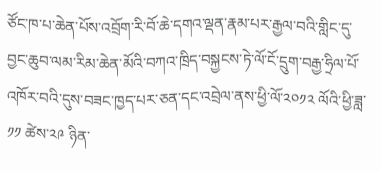ཙོང་ཁ་པ་ཆེན་པོས་འབྲོག་རི་བོ་ཆེ་དགའ་ལྡན་རྣམ་པར་རྒྱལ་བའི་གླིང་དུ་བྱང་ཆུབ་ལམ་རིམ་ཆེན་མོའི་བཀའ་ཁྲིད་བསྐྱངས་ཏེ་ལོ་ངོ་དྲུག་བརྒྱ་ཧྲིལ་པོ་འཁོར་བའི་དུས་བཟང་ཁྱད་པར་ཅན་དང་འབྲེལ་ནས་ཕྱི་ལོ་༢༠༡༢ ལོའི་ཕྱི་ཟླ་༡༡ ཚེས་༢༩ ཉིན་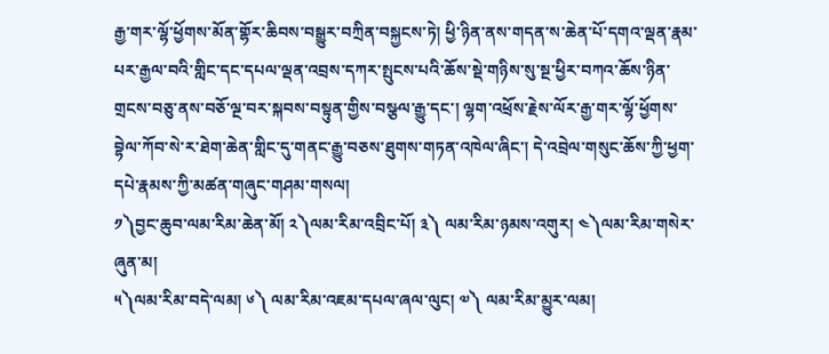རྒྱ་གར་ལྷོ་ཕྱོགས་མོན་གྷོར་ཆིབས་བསྒྱུར་བཀྲིན་བསྐྱངས་ཏེ། ཕྱི་ཉིན་ནས་གདན་ས་ཆེན་པོ་དགའ་ལྡན་རྣམ་པར་རྒྱལ་བའི་གླིང་དང་དཔལ་ལྡན་འབྲས་དཀར་སྤུངས་པའི་ཆོས་སྡེ་གཉིས་སུ་སྔ་ཕྱིར་བཀའ་ཆོས་ཉིན་གྲངས་བཅུ་ནས་བཅོ་ལྔ་བར་སྐབས་བསྟུན་གྱིས་བསྩལ་རྒྱུ་དང་། ལྷག་འཕྲོས་རྗེས་ལོར་རྒྱ་གར་ལྷོ་ཕྱོགས་བྷེལ་ཀོབ་སེ་ར་ཐེག་ཆེན་གླིང་དུ་གནང་རྒྱུ་བཅས་ཐུགས་གཏན་འཁེལ་ཞིང་། དེ་འབྲེལ་གསུང་ཆོས་ཀྱི་ཕྱག་དཔེ་རྣམས་ཀྱི་མཚན་གཞུང་གཤམ་གསལ།
༡༽བྱང་ཆུབ་ལམ་རིམ་ཆེན་མོ། ༢༽ལམ་རིམ་འབྲིང་པོ། ༣༽ ལམ་རིམ་ཉམས་འགུར། ༤༽ལམ་རིམ་གསེར་ཞུན་མ།
༥༽ལམ་རིམ་བདེ་ལམ། ༦༽ ལམ་རིམ་འཇམ་དཔལ་ཞལ་ལུང། ༧༽ ལམ་རིམ་མྱུར་ལམ།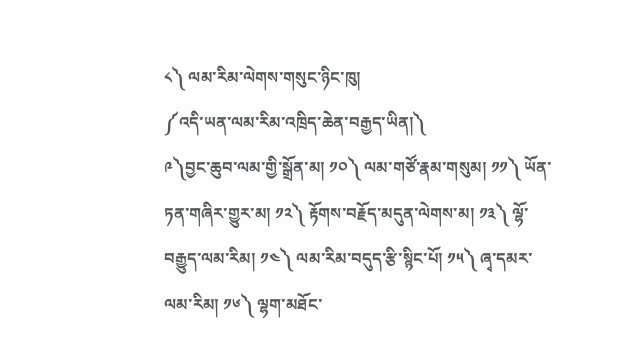༨༽ ལམ་རིམ་ལེགས་གསུང་ཉིང་ཁུ།
༼འདི་ཡན་ལམ་རིམ་འཁྲིད་ཆེན་བརྒྱད་ཡིན།༽
༩༽བྱང་ཆུབ་ལམ་གྱི་སྒྲོན་མ། ༡༠༽ ལམ་གཙོ་རྣམ་གསུམ། ༡༡༽ ཡོན་ཏན་གཞིར་གྱུར་མ། ༡༢༽ རྟོགས་བརྗོད་མདུན་ལེགས་མ། ༡༣༽ ལྷོ་བརྒྱུད་ལམ་རིམ། ༡༤༽ ལམ་རིམ་བདུད་རྩི་སྙིང་པོ། ༡༥༽ ཞྭ་དམར་ལམ་རིམ། ༡༦༽ ལྷག་མཐོང་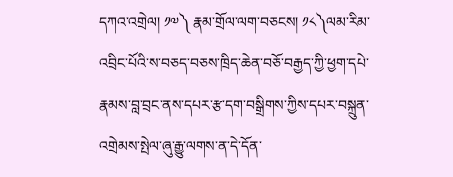དཀའ་འགྲེལ། ༡༧༽ རྣམ་གྲོལ་ལག་བཅངས། ༡༨༽ལམ་རིམ་འབྲིང་པོའི་ས་བཅད་བཅས་ཁྲིད་ཆེན་བཅོ་བརྒྱད་ཀྱི་ཕྱག་དཔེ་རྣམས་བླ་བྲང་ནས་དཔར་རྩ་དག་བསྒྲིགས་ཀྱིས་དཔར་བསྐྲུན་འགྲེམས་སྤེལ་ཞུ་རྒྱུ་ལགས་ན་དེ་དོན་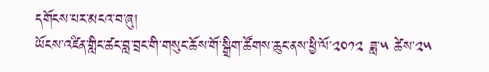དགོངས་པར་མངའ་བ་ཞུ།
ཡོངས་འཛིན་གླིང་ཚང་བླ་བྲང་གི་གསུང་ཆོས་གོ་སྒྲིག་ཚོགས་ཆུང་ནས་ཕྱི་ལོ་༢༠༡༢ ཟླ་༥ ཚེས་༢༥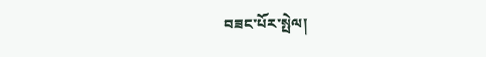བཟང་པོར་སྤེལ།